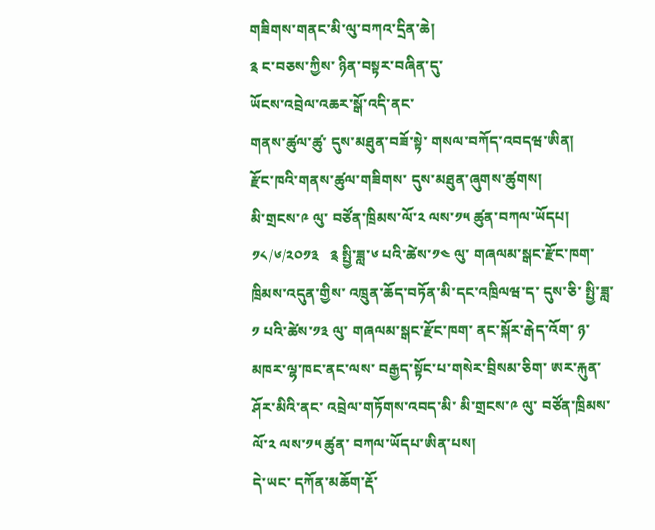གཟིགས་གནང་མི་ལུ་བཀའ་དྲིན་ཆེ།
༉ ང་བཅས་ཀྱིས་ ཉིན་བསྟར་བཞིན་དུ་
ཡོངས་འབྲེལ་འཆར་སྒོ་འདི་ནང་
གནས་ཚུལ་ཚུ་ དུས་མཐུན་བཟོ་སྟེ་ གསལ་བཀོད་འབདཝ་ཨིན།
རྫོང་ཁའི་གནས་ཚུལ་གཟིགས་ དུས་མཐུན་ཞུགས་ཚུགས།
མི་གྲངས་༩ ལུ་ བཙོན་ཁྲིམས་ལོ་༢ ལས་༡༥ ཚུན་བཀལ་ཡོདཔ།
༡༨/༦/༢༠༡༣   ༉ སྤྱི་ཟླ་༦ པའི་ཚེས་༡༤ ལུ་ གཞལམ་སྒང་རྫོང་ཁག་ཁྲིམས་འདུན་གྱིས་ འཁྲུན་ཆོད་བཏོན་མི་དང་འཁྲིལཝ་ད་ དུས་ཅི་ སྤྱི་ཟླ་༡ པའི་ཚེས་༡༣ ལུ་ གཞལམ་སྒང་རྫོང་ཁག་ ནང་སྐོར་རྒེད་འོག་ ཉ་མཁར་ལྷ་ཁང་ནང་ལས་ བརྒྱད་སྟོང་པ་གསེར་བྲིསམ་ཅིག་ ཨར་རྐུན་ཤོར་མིའི་ནང་ འབྲེལ་གཏོགས་འབད་མི་ མི་གྲངས་༩ ལུ་ བཙོན་ཁྲིམས་ལོ་༢ ལས་༡༥ ཚུན་ བཀལ་ཡོདཔ་ཨིན་པས།
དེ་ཡང་ དཀོན་མཆོག་རྡོ་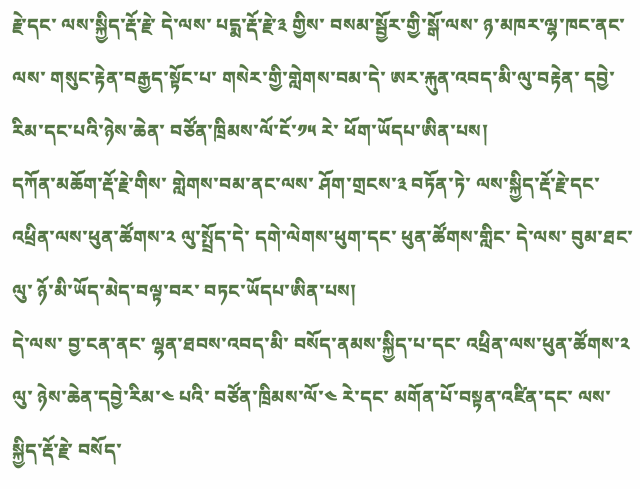རྗེ་དང་ ལས་སྐྱིད་རྡོ་རྗེ་ དེ་ལས་ པདྨ་རྡོ་རྗེ་༣ གྱིས་ བསམ་སྦྱོར་གྱི་སྒོ་ལས་ ཉ་མཁར་ལྷ་ཁང་ནང་ལས་ གསུང་རྟེན་བརྒྱད་སྟོང་པ་ གསེར་གྱི་གླེགས་བམ་དེ་ ཨར་རྐུན་འབད་མི་ལུ་བརྟེན་ དབྱེ་རིམ་དང་པའི་ཉེས་ཆེན་ བཙོན་ཁྲིམས་ལོ་ངོ་༡༥ རེ་ ཕོག་ཡོདཔ་ཨིན་པས།
དཀོན་མཆོག་རྡོ་རྗེ་གིས་ གླེགས་བམ་ནང་ལས་ ཤོག་གྲངས་༣ བཏོན་ཏེ་ ལས་སྐྱིད་རྡོ་རྗེ་དང་ འཕྲིན་ལས་ཕུན་ཚོགས་༢ ལུ་སྤྲོད་དེ་ དགེ་ལེགས་ཕུག་དང་ ཕུན་ཚོགས་གླིང་ དེ་ལས་ བུམ་ཐང་ལུ་ ཉོ་མི་ཡོད་མེད་བལྟ་བར་ བཏང་ཡོདཔ་ཨིན་པས།
དེ་ལས་ བྱ་ངན་ནང་ ལྷན་ཐབས་འབད་མི་ བསོད་ནམས་སྐྱིད་པ་དང་ འཕྲིན་ལས་ཕུན་ཚོགས་༢ ལུ་ ཉེས་ཆེན་དབྱེ་རིམ་༤ པའི་ བཙོན་ཁྲིམས་ལོ་༤ རེ་དང་ མགོན་པོ་བསྟན་འཛིན་དང་ ལས་སྐྱིད་རྡོ་རྗེ་ བསོད་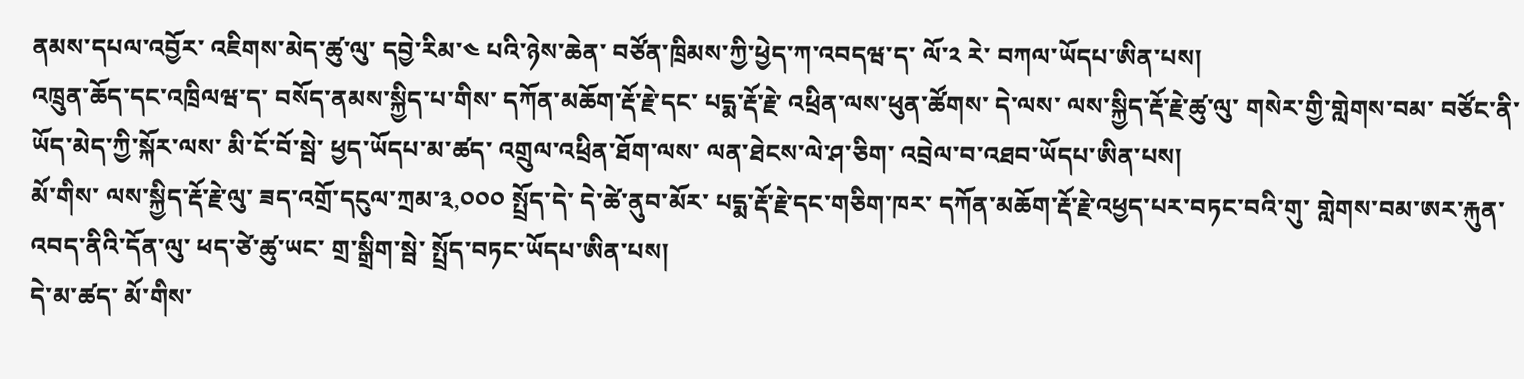ནམས་དཔལ་འབྱོར་ འཇིགས་མེད་ཚུ་ལུ་ དབྱེ་རིམ་༤ པའི་ཉེས་ཆེན་ བཙོན་ཁྲིམས་ཀྱི་ཕྱེད་ཀ་འབདཝ་ད་ ལོ་༢ རེ་ བཀལ་ཡོདཔ་ཨིན་པས།
འཁྲུན་ཆོད་དང་འཁྲིལཝ་ད་ བསོད་ནམས་སྐྱིད་པ་གིས་ དཀོན་མཆོག་རྡོ་རྗེ་དང་ པདྨ་རྡོ་རྗེ་ འཕྲིན་ལས་ཕུན་ཚོགས་ དེ་ལས་ ལས་སྐྱིད་རྡོ་རྗེ་ཚུ་ལུ་ གསེར་གྱི་གླེགས་བམ་ བཙོང་ནི་ཡོད་མེད་ཀྱི་སྐོར་ལས་ མི་ངོ་བོ་སྦེ་ ཕྱད་ཡོདཔ་མ་ཚད་ འགྲུལ་འཕྲིན་ཐོག་ལས་ ལན་ཐེངས་ལེ་ཤ་ཅིག་ འབྲེལ་བ་འཐབ་ཡོདཔ་ཨིན་པས།
མོ་གིས་ ལས་སྐྱིད་རྡོ་རྗེ་ལུ་ ཟད་འགྲོ་དངུལ་ཀྲམ་༣,༠༠༠ སྤྲོད་དེ་ དེ་ཚེ་ནུབ་མོར་ པདྨ་རྡོ་རྗེ་དང་གཅིག་ཁར་ དཀོན་མཆོག་རྡོ་རྗེ་འཕྱད་པར་བཏང་བའི་གུ་ གླེགས་བམ་ཨར་རྐུན་འབད་ནིའི་དོན་ལུ་ ཕད་ཙེ་ཚུ་ཡང་ གྲ་སྒྲིག་སྦེ་ སྤྲོད་བཏང་ཡོདཔ་ཨིན་པས།
དེ་མ་ཚད་ མོ་གིས་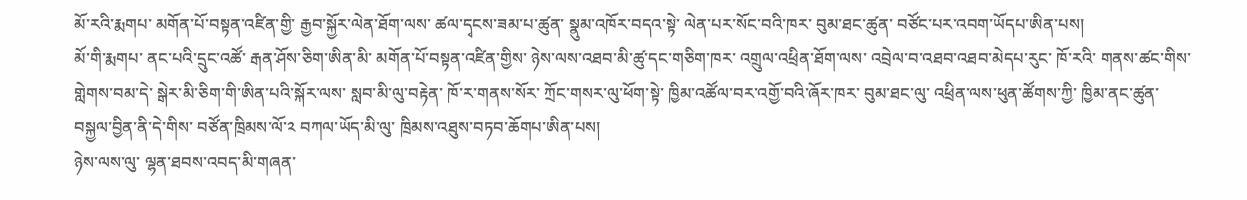མོ་རའི་རྨགཔ་ མགོན་པོ་བསྟན་འཛིན་གྱི་ རྒྱབ་སྐྱོར་ལེན་ཐོག་ལས་ ཚལ་དྭངས་ཟམ་པ་ཚུན་ སྣུམ་འཁོར་བདའ་སྟེ་ ལེན་པར་སོང་བའི་ཁར་ བུམ་ཐང་ཚུན་ བཙོང་པར་འབག་ཡོདཔ་ཨིན་པས།
མོ་གི་རྨགཔ་ ནང་པའི་དྲུང་འཚོ་ རྒན་ཤོས་ཅིག་ཨིན་མི་ མགོན་པོ་བསྟན་འཛིན་གྱིས་ ཉེས་ལས་འཐབ་མི་ཚུ་དང་གཅིག་ཁར་ འགྲུལ་འཕྲིན་ཐོག་ལས་ འབྲེལ་བ་འཐབ་འཐབ་མེདཔ་རུང་ ཁོ་རའི་ གནས་ཚང་གིས་ གླེགས་བམ་དེ་ སྒེར་མི་ཅིག་གི་ཨིན་པའི་སྐོར་ལས་ སླབ་མི་ལུ་བརྟེན་ ཁོ་ར་གནས་སོར་ ཀྲོང་གསར་ལུ་ཕོག་སྟེ་ ཁྱིམ་འཚོལ་བར་འགྱོ་བའི་ཞོར་ཁར་ བུམ་ཐང་ལུ་ འཕྲིན་ལས་ཕུན་ཚོགས་ཀྱི་ ཁྱིམ་ནང་ཚུན་ བསྐྱལ་བྱིན་ནི་དེ་གིས་ བཙོན་ཁྲིམས་ལོ་༢ བཀལ་ཡོད་མི་ལུ་ ཁྲིམས་འཐུས་བཏབ་ཆོགཔ་ཨིན་པས།
ཉེས་ལས་ལུ་ ལྷན་ཐབས་འབད་མི་གཞན་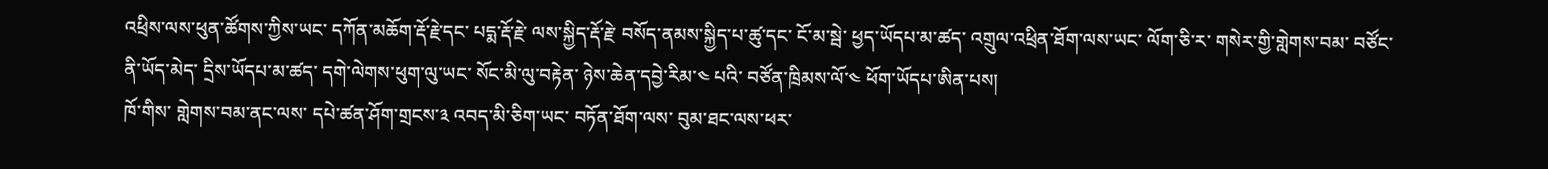འཕྲིས་ལས་ཕུན་ཚོགས་ཀྱིས་ཡང་ དཀོན་མཆོག་རྡོ་རྗེ་དང་ པདྨ་རྡོ་རྗེ་ ལས་སྐྱིད་རྡོ་རྗེ་ བསོད་ནམས་སྐྱིད་པ་ཚུ་དང་ ངོ་མ་སྦེ་ ཕྱད་ཡོདཔ་མ་ཚད་ འགྲུལ་འཕྲིན་ཐོག་ལས་ཡང་ ལོག་ཅི་ར་ གསེར་གྱི་གླེགས་བམ་ བཙོང་ནི་ཡོད་མེད་ དྲིས་ཡོདཔ་མ་ཚད་ དགེ་ལེགས་ཕུག་ལུ་ཡང་ སོང་མི་ལུ་བརྟེན་ ཉེས་ཆེན་དབྱེ་རིམ་༤ པའི་ བཙོན་ཁྲིམས་ལོ་༤ ཕོག་ཡོདཔ་ཨིན་པས།
ཁོ་གིས་ གླེགས་བམ་ནང་ལས་ དཔེ་ཚན་ཤོག་གྲངས་༣ འབད་མི་ཅིག་ཡང་ བཏོན་ཐོག་ལས་ བུམ་ཐང་ལས་ཕར་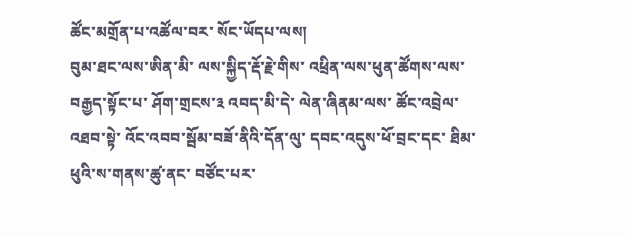ཚོང་མགྲོན་པ་འཚོལ་བར་ སོང་ཡོདཔ་ལས།
བུམ་ཐང་ལས་ཨིན་མི་ ལས་སྐྱིད་རྡོ་རྗེ་གིས་ འཕྲིན་ལས་ཕུན་ཚོགས་ལས་ བརྒྱད་སྟོང་པ་ ཤོག་གྲངས་༣ འབད་མི་དེ་ ལེན་ཞིནམ་ལས་ ཚོང་འབྲེལ་འཐབ་སྟེ་ འོང་འབབ་སྦོམ་བཟོ་ནིའི་དོན་ལུ་ དབང་འདུས་ཕོ་བྲང་དང་ ཐིམ་ཕུའི་ས་གནས་ཚུ་ནང་ བཙོང་པར་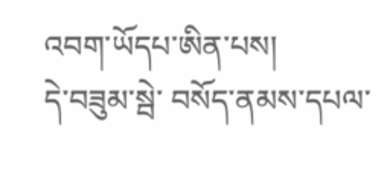འབག་ཡོདཔ་ཨིན་པས།
དེ་བཟུམ་སྦེ་ བསོད་ནམས་དཔལ་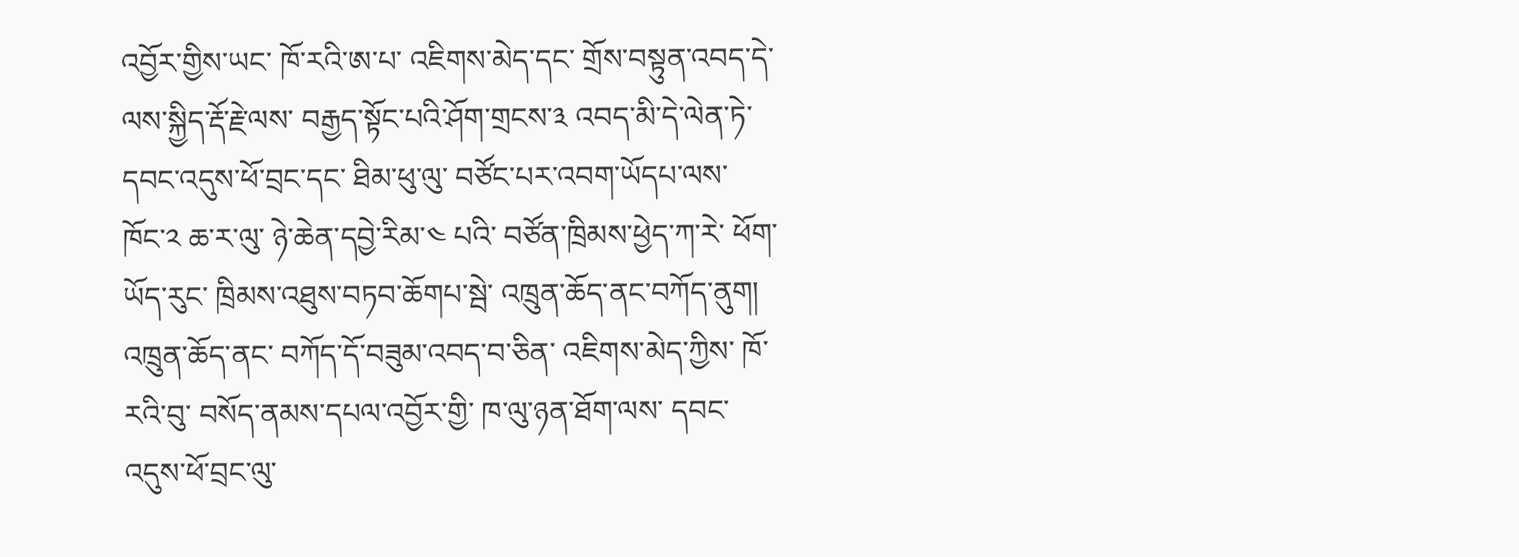འབྱོར་གྱིས་ཡང་ ཁོ་རའི་ཨ་པ་ འཇིགས་མེད་དང་ གྲོས་བསྟུན་འབད་དེ་ ལས་སྐྱིད་རྡོ་རྗེ་ལས་ བརྒྱད་སྟོང་པའི་ཤོག་གྲངས་༣ འབད་མི་དེ་ལེན་ཏེ་ དབང་འདུས་ཕོ་བྲང་དང་ ཐིམ་ཕུ་ལུ་ བཙོང་པར་འབག་ཡོདཔ་ལས་ ཁོང་༢ ཆ་ར་ལུ་ ཉེ་ཆེན་དབྱེ་རིམ་༤ པའི་ བཙོན་ཁྲིམས་ཕྱེད་ཀ་རེ་ ཕོག་ཡོད་རུང་ ཁྲིམས་འཐུས་བཏབ་ཆོགཔ་སྦེ་ འཁྲུན་ཆོད་ནང་བཀོད་ནུག།
འཁྲུན་ཆོད་ནང་ བཀོད་དོ་བཟུམ་འབད་བ་ཅིན་ འཇིགས་མེད་ཀྱིས་ ཁོ་རའི་བུ་ བསོད་ནམས་དཔལ་འབྱོར་གྱི་ ཁ་ལུ་ཉན་ཐོག་ལས་ དབང་འདུས་ཕོ་བྲང་ལུ་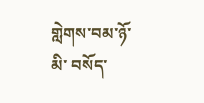གླེགས་བམ་ཉོ་མི་ བསོད་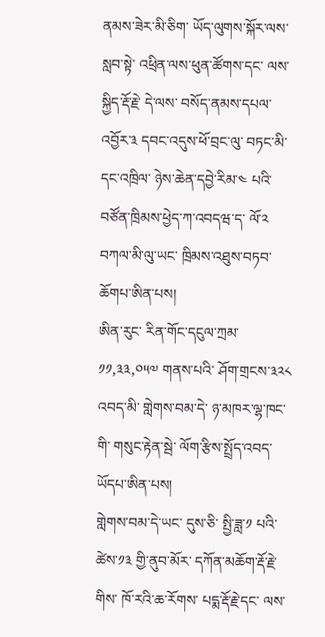ནམས་ཟེར་མི་ཅིག་ ཡོད་ལུགས་སྐོར་ལས་སླབ་སྟེ་ འཕྲིན་ལས་ཕུན་ཚོགས་དང་ ལས་སྐྱིད་རྡོ་རྗེ་ དེ་ལས་ བསོད་ནམས་དཔལ་འབྱོར་༣ དབང་འདུས་ཕོ་བྲང་ལུ་ བཏང་མི་དང་འཁྲིལ་ ཉེས་ཆེན་དབྱེ་རིམ་༤ པའི་ བཙོན་ཁྲིམས་ཕྱེད་ཀ་འབདཝ་ད་ ལོ་༢ བཀལ་མི་ལུ་ཡང་ ཁྲིམས་འཐུས་བཏབ་ཆོགཔ་ཨིན་པས།
ཨིན་རུང་ རིན་གོང་དངུལ་ཀྲམ་༡༡,༣༣,༠༥༧ གནས་པའི་ ཤོག་གྲངས་༣༢༨ འབད་མི་ གླེགས་བམ་དེ་ ཉ་མཁར་ལྷ་ཁང་གི་ གསུང་རྟེན་སྦེ་ ལོག་རྩིས་སྤྲོད་འབད་ཡོདཔ་ཨིན་པས།
གླེགས་བམ་དེ་ཡང་ དུས་ཅི་ སྤྱི་ཟླ་༡ པའི་ཚེས་༡༣ གྱི་ནུབ་མོར་ དཀོན་མཆོག་རྡོ་རྗེ་གིས་ ཁོ་རའི་ཆ་རོགས་ པདྨ་རྡོ་རྗེ་དང་ ལས་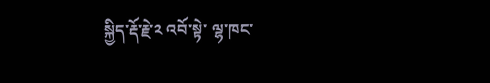སྐྱིད་རྡོ་རྗེ་༢ འབོ་སྟེ་ ལྷ་ཁང་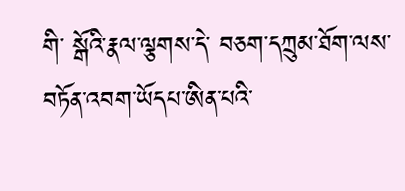གི་ སྒོའི་རྣལ་ལྕགས་དེ་ བཅག་དཀྲུམ་ཐོག་ལས་ བཏོན་འབག་ཡོདཔ་ཨིན་པའི་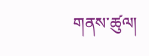གནས་ཚུལ།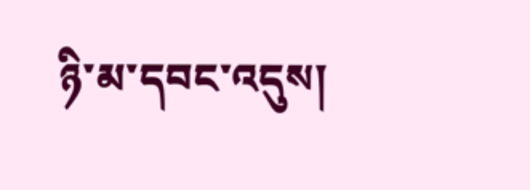ཉི་མ་དབང་འདུས།